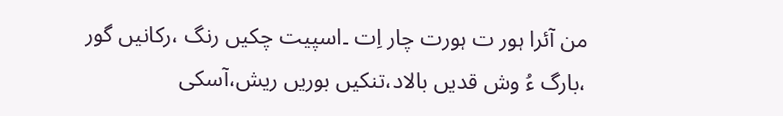من آئرا ہور ت ہورت چار اِت ۔اسپیت چکیں رنگ ،رکانیں گور ،بارگ ءُ وش قدیں بالاد،تنکیں بوریں ریش،آسکی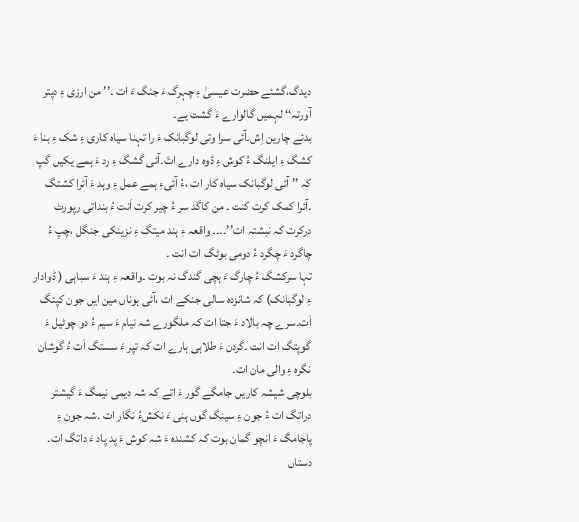دیدگ،گشئے حضرت عیسیٰ ءِ چہرگ ءَ جنگ ءَ ات ۔’’ من ارزی ءِ دپتر آورتہ‘‘ لہمیں گالوارے ءَ گشت یے۔
بدئے چارین اِش۔آئی سرا وتی لوگبانک ءَ را تہنا سیاہ کاری ءِ شک ءِ بنا ءَ کشگ ءِ ایلنگ ءُ کوش ءِ ڈوہ دارے اتَ۔آئی گشگ ءِ رد ءَ ہمے یکیں گپ کہ ’’ آئی لوگبانک سیاہ کار ات ،ءُ آئیءِ ہمے عمل ءِ وہد ءَ آئرا کشتگ ۔آئرا کمک کرت کنت ۔ من کاگد سر ءُ چیر کرت اَنت ءُ بنداتی رپورٹ درکرت کہ نبشتہ ات’’۔۔۔۔ واقعہ ءِ ہند میتگ ءِ نزینکی جنگل ،چپ ءُ چاگرد ءَ چگرد ءُ دومی بوٹگ ات انت ۔
تہا سرکشگ ءُ چارگ ءَ ہچی گندگ نہ بوت ۔واقعہ ءِ ہند ءَ سباہی ( ڈوادار ءِ لوگبانک) کہ شانزدہ سالی جنکے ات ،آئی ہوناں مین ایں جون کپتگ اَت۔سرے چہ بالاد ءَ جتا ات کہ ملگورے شہ نیام ءَ سیم ءُ دو چوٹیل ءَ گوپتگ ات انت ۔گردن ءَ طلاہی ہارے ات کہ تپر ءَ سستگ اَت ءُ گوشان نگرہ ءِ والی مان ات۔
بلوچی شیشہ کاریں جامگے گور ءَ اتے کہ شہ دیمی نیمگ ءَ گیشتر دراتگ ات ءُ جون ءِ سینگ گوں ہنی ءَ نکشءُ نگار ات ۔شہ جون ءِ پاجامگ ءَ انچو گمان بوت کہ کشندہ ءَ شہ کوش ءَ پد پاد ءَ داتگ ات۔
دستاں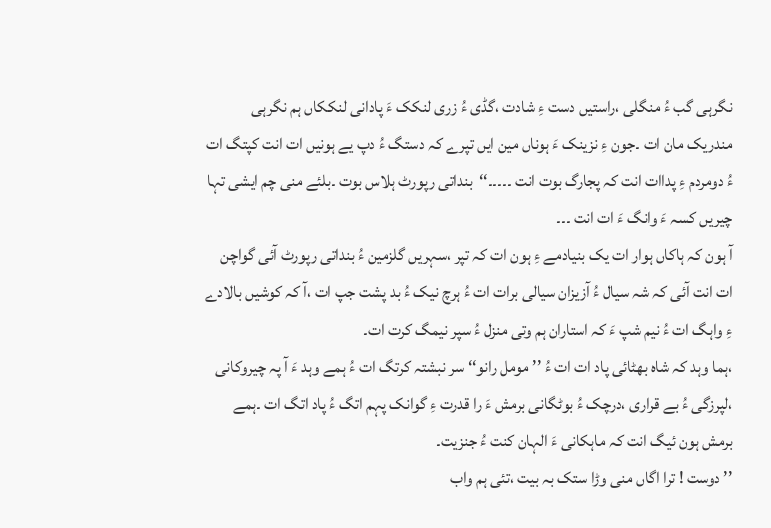نگرہی گب ءُ منگلی ،راستیں دست ءِ شادت ،گڈی ءُ زری لنکک ءَ پادانی لنککاں ہم نگرہی مندریک مان ات ۔جون ءِ نزینک ءَ ہوناں مین ایں تپرے کہ دستگ ءُ دپ یے ہونیں ات انت کپتگ ات ءُ دومردم ءِ پداات انت کہ پجارگ بوت انت ۔۔۔۔۔‘‘بنداتی رپورٹ ہلاس بوت ۔بلئے منی چم ایشی تہا چیریں کسہ ءَ وانگ ءَ ات انت ۔۔۔
آ ہون کہ ہاکاں ہوار ات یک بنیادمے ءِ ہون ات کہ تپر ،سہریں گلزمین ءُ بنداتی رپورٹ آئی گواچن ات انت آئی کہ شہ سیال ءُ آزیزان سیالی برات ات ءُ ہرچ نیک ءُ بد پشت جپ ات ،آ کہ کوشیں بالادے ءِ واہگ ات ءُ نیم شپ ءَ کہ استاران ہم وتی منزل ءُ سپر نیمگ کرت ات۔
،ہما وہد کہ شاہ بھٹائی پاد ات ات ءُ ’’ مومل رانو‘‘ سر نبشتہ کرتگ ات ءُ ہمے وہد ءَ آ پہ چیروکانی ،لپرزگی ءُ بے قراری ،درچک ءُ بوٹگانی برمش ءَ را قدرت ءِ گوانک پہم اتگ ءُ پاد اتگ ات ۔ہمے برمش ہون ئیگ انت کہ ماہکانی ءَ الہان کنت ءُ جنزیت۔
’’ دوست ! ترا اگاں منی وڑا ستک بہ بیت ،تئی ہم واب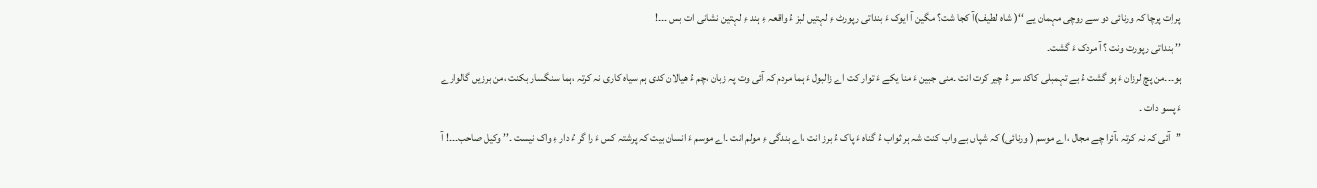پراِت پرچا کہ ورنائی دو سے روچی مہمان یے ‘‘( شاہ لطیف)آ کجا شت؟ مگین آ ایوک ءَ بنداتی رپورٹ ءِ لہتیں لبز ءُ واقعہ ءِ ہند ءِ لہتین نشانی ات بس ۔۔۔!
’’ بنداتی رپورت ونت ؟ آ مردک ءَ گشت۔
ہو۔۔۔من پچ لرزان ءَ ہو گشت ءُ بے تہمبلی کاکد سر ءُ چیر کرت انت ۔منی جبین ءَ منا یکے ءَ توار کت اے زالبول ءَ ہما مردم کہ آئی وت پہ زبان ،چم ءُ ھیالان کدی ہم سیاہ کاری نہ کرتہ ،ہما سنگسار بکنت ،من برزیں گالوارے ءَ پسو دات ۔
’’آئی کہ نہ کرتہ ،آئرا چے مجال ،اے موسم ( ورنائی) کہ شپاں بے واب کنت شہ ہر ثواب ءُ گناہ ءَ پاک ءُ برز انت ،اے بندگی ءِ مولم انت ۔اے موسم ءَ انسان بیت کہ پرشتہ کس ءَ را گر ءُ دار ءِ واک نیست ۔’’ وکیل صاحب۔۔۔! آ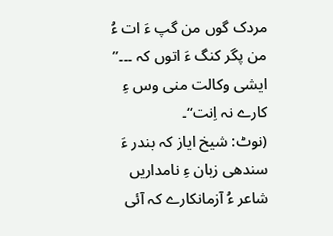مردک گوں من گپ ءَ ات ءُ من پگر کنگ ءَ اتوں کہ ۔۔۔’’ ایشی وکالت منی وس ءِ کارے نہ اِنت‘‘۔
(نوٹ: شیخ ایاز کہ بندر ءَ سندھی زبان ءِ نامداریں شاعر ءُ آزمانکارے کہ آئی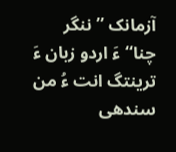آزمانک ’’ ننگر چنا‘‘ ءَ اردو زبان ءَ ترینتگ انت ءُ من سندھی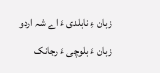زبان ءِ نابلدی ءَ اے شہ اردو زبان ءَ بلوچی ءَ رجانک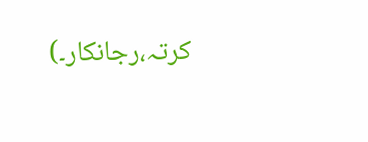کرتہ،رجانکار۔)